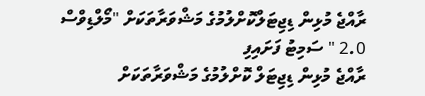ރާއްޖެ މުޅިން ޑިޖިޓަލްކޮށްލުމުގެ މަޝްވަރާތަކަށް "މޯލްޑިވްސް 2.0 " ސަމިޓު ފަށައިފި
ރާއްޖެ މުޅިން ޑިޖިޓަލް ކޮށްލުމުގެ މަޝްވަރާތަކަށް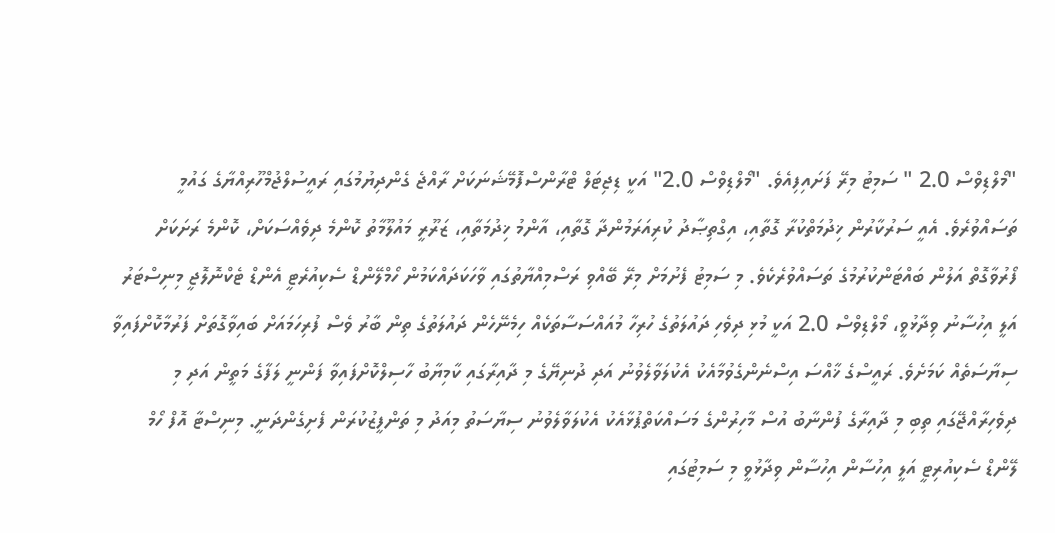"މޯލްޑިވްސް 2.0 " ސަމިޓު މިރޭ ފަށައިފިއެވެ. "މޯލްޑިވްސް 2.0" އަކީ ޑިޖިޓަލް ޓްރާންސްފޮމޭޝަނަކަށް ރާއްޖެ ގެންދިޔުމުގައި ރައީސުލްޖުމްހޫރިއްޔާގެ ގައުމީ ތަސައްވުރެވެ. އެއީ ސަރުކާރުން ޚިދުމަތްކުރާ ގޮތާއި، އިގްތިޞާދު ކުރިއަރަމުންދާ ގޮތާއި، އާންމު ޚިދުމަތާއި، ޒަރޫރީ މައުލޫމާތު ކޮންމެ ދިވެއްސަކަށް، ކޮންމެ ރަށަކަށް ފޯރުވާގޮތް އަލުން ބައްޓަންކުރުމުގެ ތަސައްވުރެކެވެ. މި ސަމިޓު ފެށުމަށް މިރޭ ބޭއްވި ރަސްމިއްޔާތުގައި ވާހަކަދައްކަމުން ހޯމްލޭންޑް ސެކިއުރެޓީ އެންޑް ޓެކްނޮލޮޖީ މިނިސްޓަރު އަލީ އިހުސާނު ވިދާޅުވީ، މޯލްޑިވްސް 2.0 އަކީ މުޅި ދިވެހި ދައުލަތުގެ ހުރިހާ މުއައްސަސާތަކެއް ހިމެނޭހެން ދައުލަތުގެ ތިން ބާރު ވެސް ފުރިހަމައަށް ބައިވާގޮތަށް ފަރުމާކޮށްފައިވާ ސިޔާސަތެއް ކަމަށެވެ. ރައީސްގެ ޚާއްސަ އިސްނެންގެވުމާއެކު އެކުލަވާލެވުނު އަދި ދުނިޔޭގެ މި ދާއިރާގައި ކާމިޔާބު ހާސިލްކޮށްފައިވާ ފަންނީ ލަފާގެ މަތީން އަދި މި ދިވެހިރާއްޖޭގައި ތިބި މި ދާއިރާގެ ފުންނާބު އުސް މާހިރުންގެ މަސައްކަތްޕުޅާއެކު އެކުލަވާލެވުނު ސިޔާސަތު މިއަދު މި ތަންފީޒުކުރަން ފެށިގެންދަނީ. މިނިސްޓާ އޮފް ހޯމް ލޭންޑް ސެކިއުރިޓީ އަލީ އިހުސާން އިހުސާން ވިދާޅުވީ މި ސަމިޓުގައި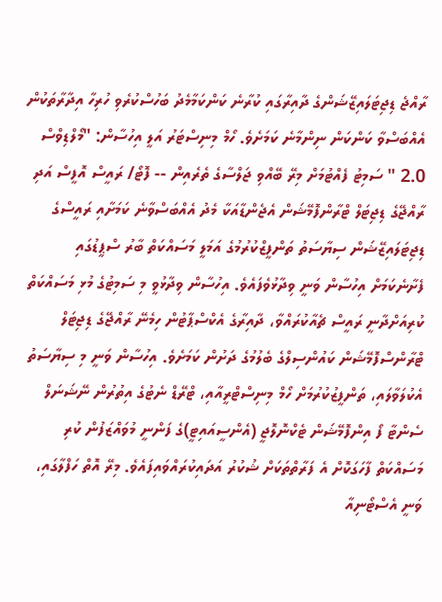ރާއްޖެ ޑިޖިޓަލައިޒޭޝަންގެ ދާއިރާގައި ކުރާނެ ކަންކަމާމެދު ބަހުސްކުރެވި ހުރިހާ އިދާރާތަކުން އެއްބަސްވާ ކަންކަން ނިންމާނެ ކަމަށެވެ. ހޯމް މިނިސްޓަރު އަލީ އިހުސާން: "މޯލްޑިވްސް 2.0 " ސަމިޓު ފެއްޓުމަށް މިރޭ ބޭއްވި ޖަލްސާގެ ތެރެއިން -- ފޮޓޯ/ ރައީސް އޮފީސް އަދި ރާއްޖޭގެ ޑިޖިޓަލް ޓްރާންފޮމޭޝަން އެޖެންޑާއަކާ މެދު އެއްބަސްވާނެ ކަމަށާއި ރައީސްގެ ޑިޖިޓަލައިޒޭޝަން ސިޔާސަތު ތަންފީޒްކުރުމުގެ އަމަލީ މަސައްކަތް ބާރު ސްޕީޑުގައި ފެށާނެކަމަށް އިހުސާން ވަނީ ވިދާޅުވެފައެވެ. އިހުސާން ވިދާޅުވީ މި ސަމިޓުގެ މުޅި މަސައްކަތް ކުރިއަށްދާނީ ރައީސް ޗެއާކުރައްވާ، ދާއިރާގެ އެކްސްޕާޓުން ހިމެނޭ ރާއްޖޭގެ ޑިޖިޓަލް ޓްރާންސްފޮމޭޝަން ކައުންސިލްގެ ބެލުމުގެ ދަށުން ކަމަށެވެ. އިހުސާން ވަނީ މި ސިޔާސަތު އެކުލަވާލައި، ތަންފީޒުކުރުމަށް ހޯމް މިނިސްޓްރީއާއި، ޓްރޭޑް ނެޓުގެ އިތުރުން ނޭޝަނަލް ސެންޓާ ފޯ އިންފޮމޭޝަން ޓެކްނޮލޮޖީ (އެންސީއައިޓީ)ގެ ފަންނީ މުވައްޒަފުން ކުރި މަސައްކަތް ފާހަގަކޮށް އެ ފަރާތްތަކަށް ޝުކުރު އަދައިކުރައްވައިފައެވެ. މިރޭ އޮތް ހަފްލާގައި، ވަނީ އެސްޓޯނިއާ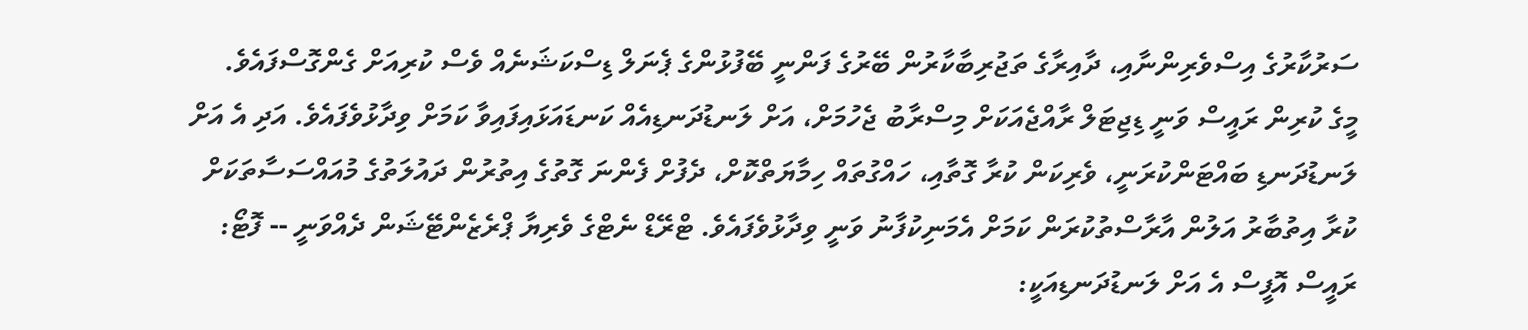ސަރުކާރުގެ އިސްވެރިންނާއި، ދާއިރާގެ ތަޖުރިބާކާރުން ބޭރުގެ ފަންނީ ބޭފުޅުންގެ ޕެނަލް ޑިސްކަޝަނެއް ވެސް ކުރިއަށް ގެންގޮސްފައެވެ. މީގެ ކުރިން ރައީސް ވަނީ ޑިޖިޓަލް ރާއްޖެއަކަށް މިސްރާބު ޖެހުމަށް، އަށް ލަނޑުދަނޑިއެއް ކަނޑައަޅައިފައިވާ ކަމަށް ވިދާޅުވެފައެވެ. އަދި އެ އަށް ލަނޑުދަނޑި ބައްޓަންކުރަނީ، ވެރިކަން ކުރާ ގޮތާއި، ހައްގުތައް ހިމާޔަތްކޮށް، ދެފުށް ފެންނަ ގޮތުގެ އިތުރުން ދައުލަތުގެ މުއައްސަސާތަކަށް ކުރާ އިތުބާރު އަލުން އާރާސްތުކުރަން ކަމަށް އެމަނިކުފާނު ވަނީ ވިދާޅުވެފައެވެ. ޓްރޭޑް ނެޓްގެ ވެރިޔާ ޕްރެޒެންޓޭޝަން ދެއްވަނީ -- ފޮޓޯ: ރައީސް އޮފީސް އެ އަށް ލަނޑުދަނޑިއަކީ: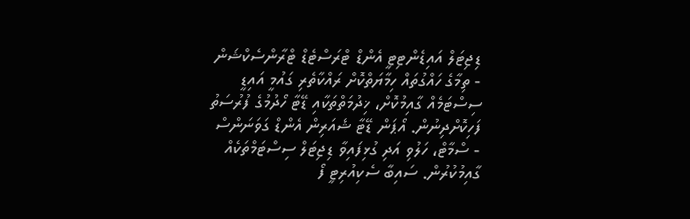ޑިޖިޓަލް އައިޑެންޓިޓީ އެންޑް ޓްރަސްޓެޑް ޓްރާންސެކްޝަން - ތިމާގެ ހައްގުތައް ހިމާޔަތްކޮށް ރައްކާތެރި ގައުމީ އައިޑީ ސިސްޓަމެއް ގާއިމުކޮށް، ޚިދުމަތްތަކާއި ޑޭޓާ ހޯދުމުގެ ފުރުސަތު ފަހިކޮށްދިނުން. އޯޕަން ޑޭޓާ ޝެއަރިން އެންޑް ގަވަނަންސް - ސްމާޓް، ހަލުވި އަދި ގުޅިފައިވާ ޑިޖިޓަލް ސިސްޓަމްތަކެއް ގާއިމުކުރުން. ސައިބާ ސެކިއުރިޓީ ފޯ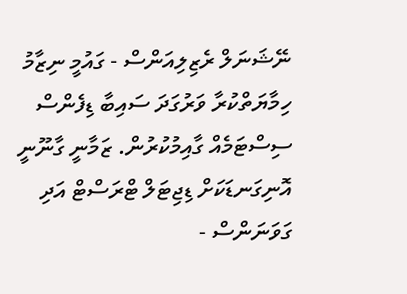ނޭޝަނަލް ރެޒިލިއަންސް - ގައުމީ ނިޒާމު ހިމާޔަތްކުރާ ވަރުގަދަ ސައިބާ ޑިފެންސް ސިސްޓަމެއް ގާއިމުކުރުން. ޒަމާނީ ގާނޫނީ އޮނިގަނޑަކަށް ޑިޖިޓަލް ޓްރަސްޓް އަދި ގަވަނަންސް -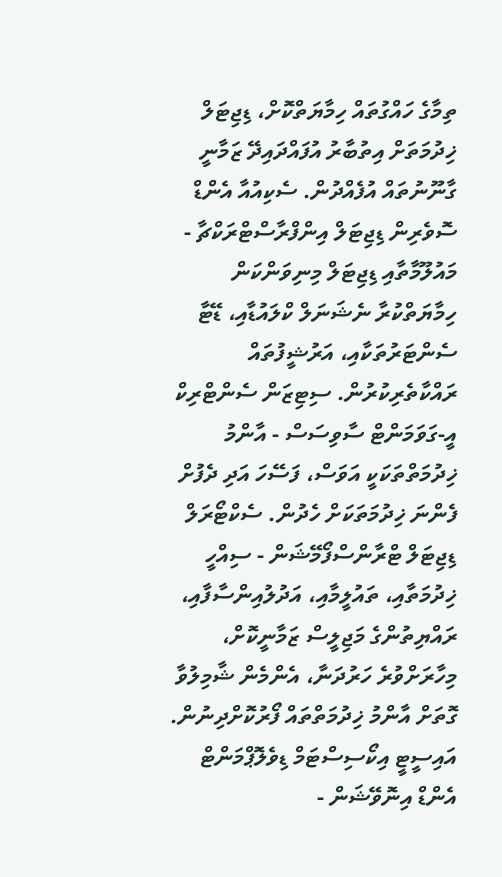ތިމާގެ ހައްގުތައް ހިމާޔަތްކޮށް، ޑިޖިޓަލް ޚިދުމަތަށް އިތުބާރު އުފައްދައިދޭ ޒަމާނީ ގާނޫނުތައް އުފެއްދުން. ސެކިއުއާ އެންޑް ސޮވެރިން ޑިޖިޓަލް އިންފްރާސްޓްރަކްޗާ - މައުލޫމާތާއި ޑިޖިޓަލް މިނިވަންކަން ހިމާޔަތްކުރާ ނެޝަނަލް ކްލައުޑާއި، ޑޭޓާ ސެންޓަރުތަކާއި، އަރުޝީފުތައް ރައްކާތެރިކުރުން. ސިޓިޒަން ސެންޓްރިކް އީ-ގަވަމަންޓް ސާވިސަސް - އާންމު ޚިދުމަތްތަކަކީ އަވަސް، ފަސޭހަ އަދި ދެފުށް ފެންނަ ޚިދުމަތަކަށް ހެދުން. ސެކްޓޯރަލް ޑިޖިޓަލް ޓްރާންސްފޯމޭޝަން - ސިއްހީ ޚިދުމަތާއި، ތައުލީމާއި، އަދުލުއިންސާފާއި، ރައްޔިތުންގެ މަޖިލީސް ޒަމާނީކޮށް، މިހާރަށްވުރެ ހަރުދަނާ، އެންމެން ޝާމިލުވާ ގޮތަށް އާންމު ޚިދުމަތްތައް ފޯރުކޮށްދިނުން. އައިސީޓީ އިކޯސިސްޓަމް ޑިވެލޮޕްމަންޓް އެންޑް އިނޮވޭޝަން -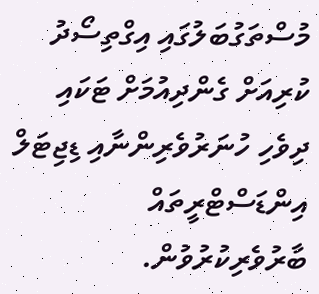މުސްތަގުބަލުގައި އިގްތިސޯދު ކުރިއަށް ގެންދިއުމަށް ޓަކައި ދިވެހި ހުނަރުވެރިންނާއި ޑިޖިޓަލް އިންޑަސްޓްރީތައް ބާރުވެރިކުރުވުން.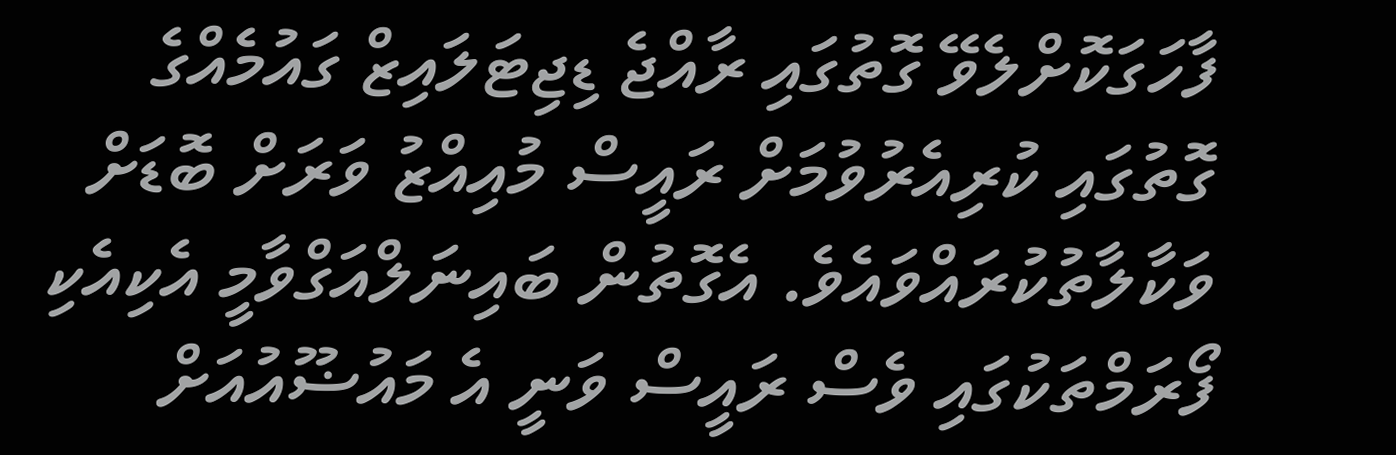ފާހަގަކޮށްލެވޭ ގޮތުގައި ރާއްޖެ ޑިޖިޓަލައިޒް ގައުމެއްގެ ގޮތުގައި ކުރިއެރުވުމަށް ރައީސް މުއިއްޒު ވަރަށް ބޮޑަށް ވަކާލާތުކުރައްވައެވެ. އެގޮތުން ބައިނަލްއަގްވާމީ އެކިއެކި ފޯރަމްތަކުގައި ވެސް ރައީސް ވަނީ އެ މައުޟޫއުއަށް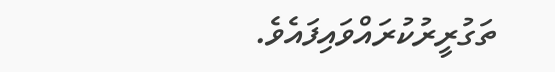ތަގުރީރުކުރައްވައިފައެވެ.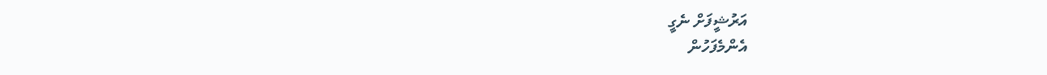އަރުޝީފަށް ނެގީ
އެންމެފަހުން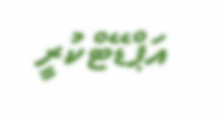އަޕްޑޭޓްކުރީ